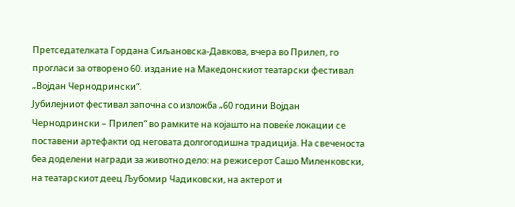Претседателката Гордана Сиљановска-Давкова, вчера во Прилеп, го прогласи за отворено 60. издание на Македонскиот театарски фестивал „Војдан Чернодрински“.
Јубилејниот фестивал започна со изложба „60 години Војдан Чернодрински – Прилеп“ во рамките на којашто на повеќе локации се поставени артефакти од неговата долгогодишна традиција. На свеченоста беа доделени награди за животно дело: на режисерот Сашо Миленковски, на театарскиот деец Љубомир Чадиковски, на актерот и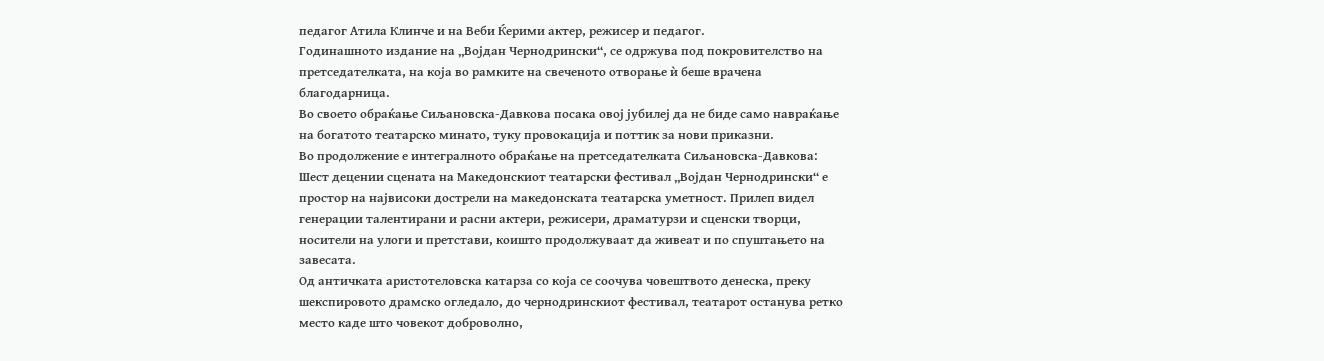пeдагог Атила Клинче и на Веби Ќерими актер, режисер и педагог.
Годинашното издание на „Војдан Чернодрински“, се одржува под покровителство на претседателката, на која во рамките на свеченото отворање ѝ беше врачена благодарница.
Во своето обраќање Сиљановска-Давкова посака овој јубилеј да не биде само навраќање на богатото театарско минато, туку провокација и поттик за нови приказни.
Во продолжение е интегралното обраќање на претседателката Сиљановска-Давкова:
Шест децении сцената на Македонскиот театарски фестивал „Војдан Чернодрински“ е простор на највисоки дострели на македонската театарска уметност. Прилеп видел генерации талентирани и расни актери, режисери, драматурзи и сценски творци, носители на улоги и претстави, коишто продолжуваат да живеат и по спуштањето на завесата.
Од античката аристотеловска катарза со која се соочува човештвото денеска, преку шекспировото драмско огледало, до чернодринскиот фестивал, театарот останува ретко место каде што човекот доброволно,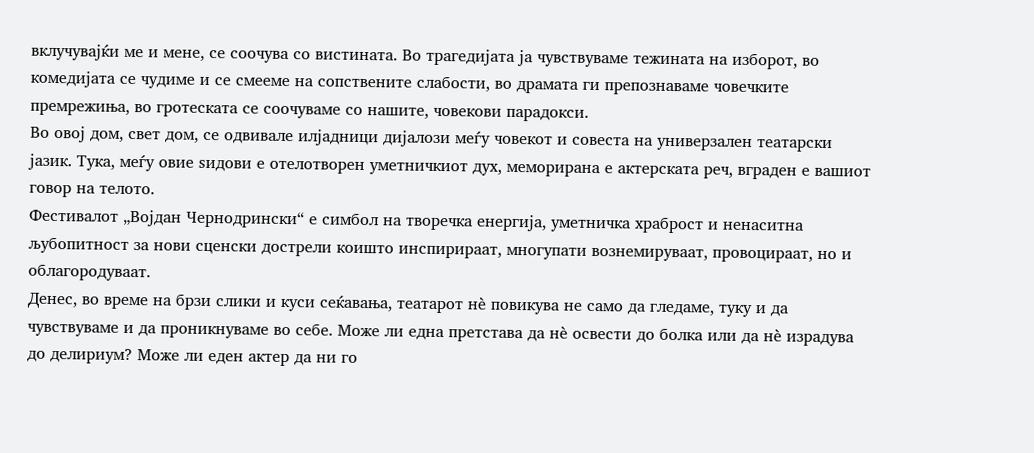вклучувајќи ме и мене, се соочува со вистината. Во трагедијата ја чувствуваме тежината на изборот, во комедијата се чудиме и се смееме на сопствените слабости, во драмата ги препознаваме човечките премрежиња, во гротеската се соочуваме со нашите, човекови парадокси.
Во овој дом, свет дом, се одвивале илјадници дијалози меѓу човекот и совеста на универзален театарски јазик. Тука, меѓу овие ѕидови е отелотворен уметничкиот дух, меморирана е актерската реч, вграден е вашиот говор на телото.
Фестивалот „Војдан Чернодрински“ е симбол на творечка енергија, уметничка храброст и ненаситна љубопитност за нови сценски дострели коишто инспирираат, многупати вознемируваат, провоцираат, но и облагородуваат.
Денес, во време на брзи слики и куси сеќавања, театарот нè повикува не само да гледаме, туку и да чувствуваме и да проникнуваме во себе. Може ли една претстава да нè освести до болка или да нè израдува до делириум? Може ли еден актер да ни го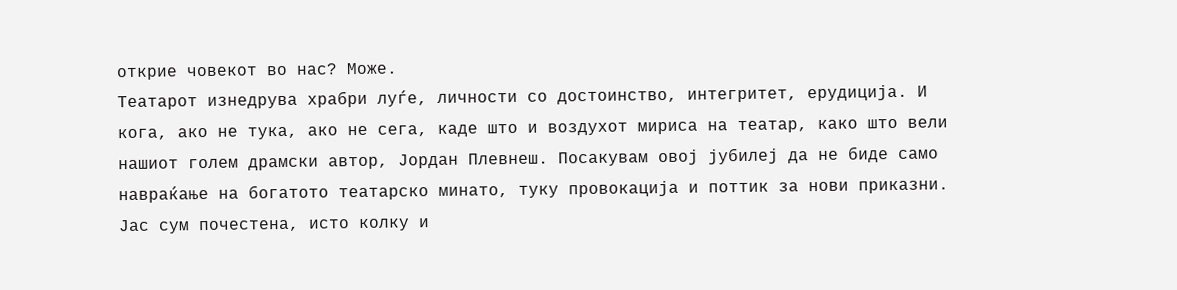открие човекот во нас? Може.
Театарот изнедрува храбри луѓе, личности со достоинство, интегритет, ерудиција. И кога, ако не тука, ако не сега, каде што и воздухот мириса на театар, како што вели нашиот голем драмски автор, Јордан Плевнеш. Посакувам овој јубилеј да не биде само навраќање на богатото театарско минато, туку провокација и поттик за нови приказни.
Јас сум почестена, исто колку и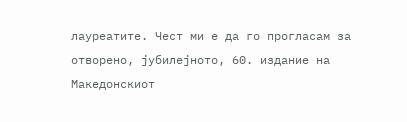лауреатите. Чест ми е да го прогласам за отворено, јубилејното, 60. издание на Македонскиот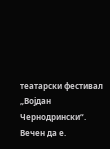театарски фестивал „Војдан Чернодрински“. Вечен да е.